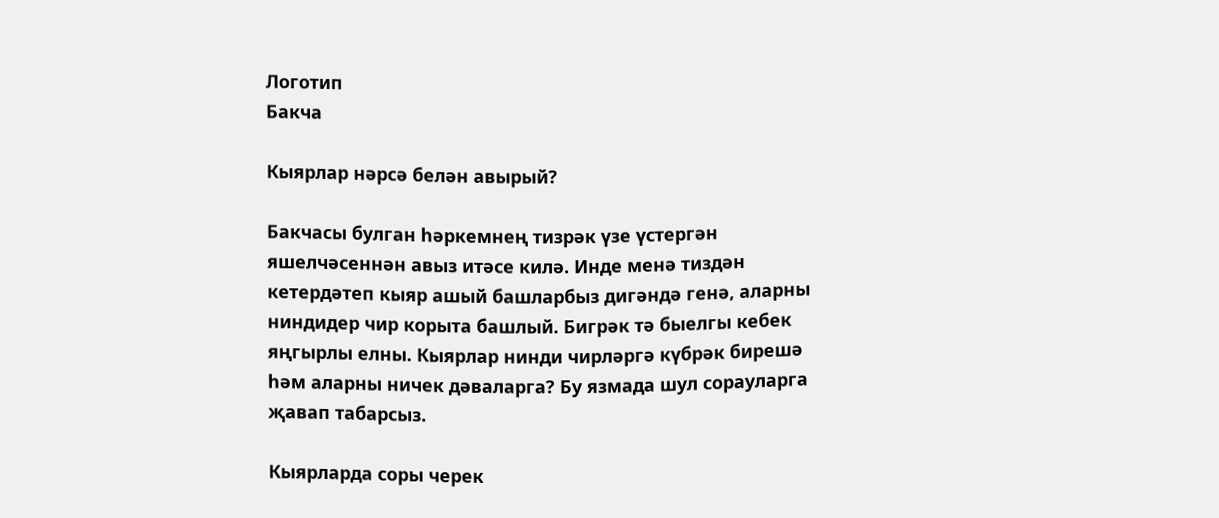Логотип
Бакча

Кыярлар нәрсә белән авырый?

Бакчасы булган һәркемнең тизрәк үзе үстергән яшелчәсеннән авыз итәсе килә. Инде менә тиздән кетердәтеп кыяр ашый башларбыз дигәндә генә, аларны ниндидер чир корыта башлый. Бигрәк тә быелгы кебек яңгырлы елны. Кыярлар нинди чирләргә күбрәк бирешә һәм аларны ничек дәваларга? Бу язмада шул сорауларга җавап табарсыз.

Кыярларда соры черек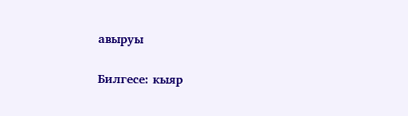авыруы

Билгесе: кыяр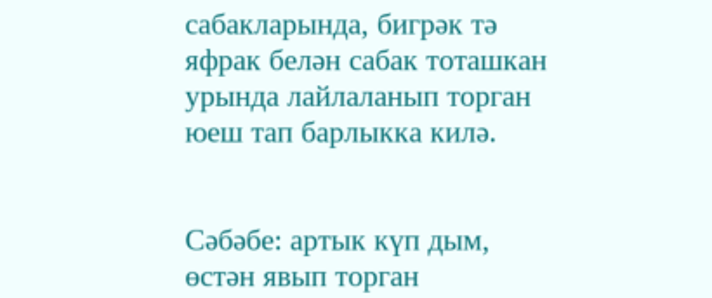сабакларында, бигрәк тә яфрак белән сабак тоташкан урында лайлаланып торган юеш тап барлыкка килә.


Сәбәбе: артык күп дым, өстән явып торган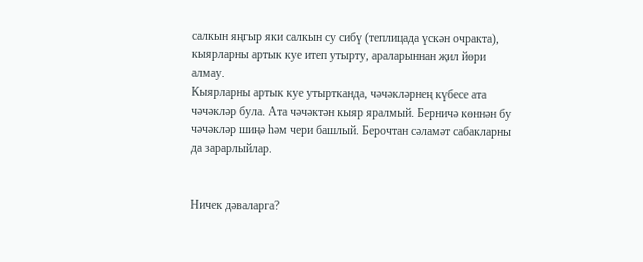салкын яңгыр яки салкын су сибү (теплицада үскән очракта), кыярларны артык куе итеп утырту, араларыннан җил йөри алмау.
Кыярларны артык куе утыртканда, чәчәкләрнең күбесе ата чәчәкләр була. Ата чәчәктән кыяр яралмый. Берничә көннән бу чәчәкләр шиңә һәм чери башлый. Берочтан сәламәт сабакларны да зарарлыйлар.


Ничек дәваларга?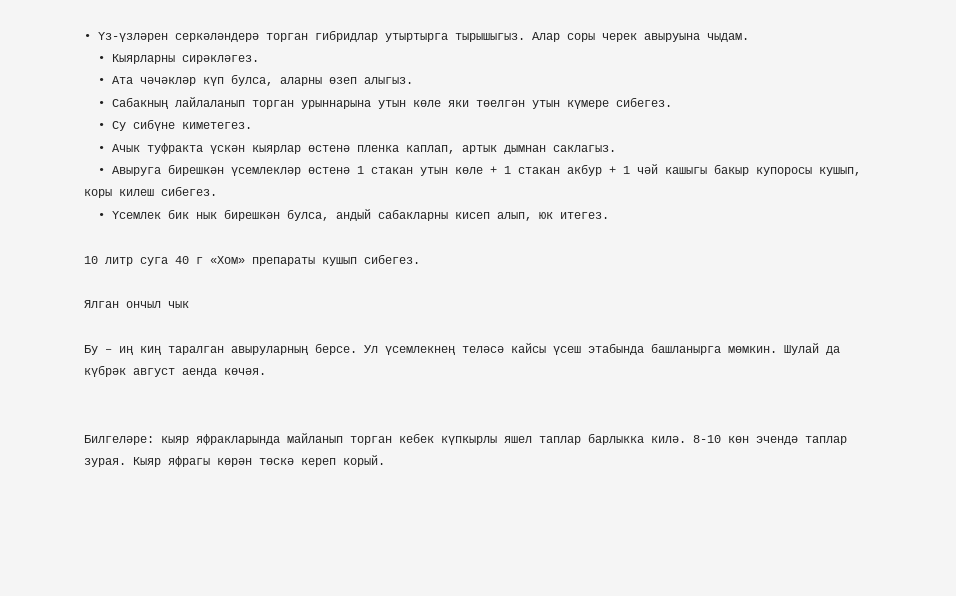• Үз-үзләрен серкәләндерә торган гибридлар утыртырга тырышыгыз. Алар соры черек авыруына чыдам.
  • Кыярларны сирәкләгез.
  • Ата чәчәкләр күп булса, аларны өзеп алыгыз.
  • Сабакның лайлаланып торган урыннарына утын көле яки төелгән утын күмере сибегез.
  • Су сибүне киметегез.
  • Ачык туфракта үскән кыярлар өстенә пленка каплап, артык дымнан саклагыз.
  • Авыруга бирешкән үсемлекләр өстенә 1 стакан утын көле + 1 стакан акбур + 1 чәй кашыгы бакыр купоросы кушып, коры килеш сибегез.
  • Үсемлек бик нык бирешкән булса, андый сабакларны кисеп алып, юк итегез.

10 литр суга 40 г «Хом» препараты кушып сибегез.

Ялган ончыл чык

Бу ‒ иң киң таралган авыруларның берсе. Ул үсемлекнең теләсә кайсы үсеш этабында башланырга мөмкин. Шулай да күбрәк август аенда көчәя.


Билгеләре: кыяр яфракларында майланып торган кебек күпкырлы яшел таплар барлыкка килә. 8-10 көн эчендә таплар зурая. Кыяр яфрагы көрән төскә кереп корый.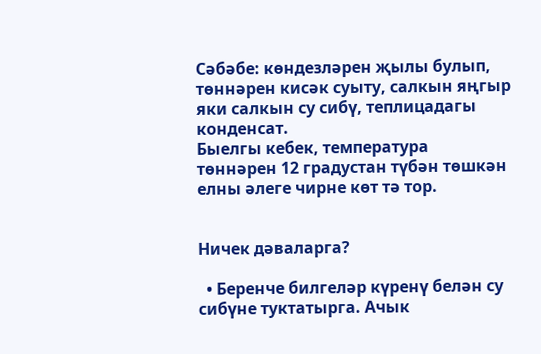Сәбәбе: көндезләрен җылы булып, төннәрен кисәк суыту, салкын яңгыр яки салкын су сибү, теплицадагы конденсат.
Быелгы кебек, температура төннәрен 12 градустан түбән төшкән елны әлеге чирне көт тә тор.


Ничек дәваларга?

  • Беренче билгеләр күренү белән су сибүне туктатырга. Ачык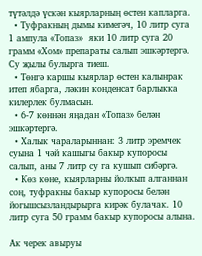түтәлдә үскән кыярларның өстен капларга.
  • Туфракның дымы кимегәч, 10 литр суга 1 ампула «Топаз»  яки 10 литр суга 20 грамм «Хом» препараты салып эшкәртергә. Су җылы булырга тиеш.
  • Төнгә каршы кыярлар өстен калынрак итеп ябарга, ләкин конденсат барлыкка килерлек булмасын.
  • 6-7 көннән яңадан «Топаз» белән эшкәртергә.
  • Халык чараларыннан: 3 литр эремчек суына 1 чәй кашыгы бакыр купоросы салып, аны 7 литр су га кушып сибәргә.
  • Көз көне, кыярларны йолкып алганнан соң, туфракны бакыр купоросы белән йогышсызландырырга кирәк булачак. 10 литр суга 50 грамм бакыр купоросы алына.

Ак черек авыруы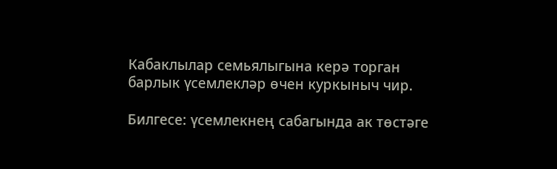Кабаклылар семьялыгына керә торган барлык үсемлекләр өчен куркыныч чир.

Билгесе: үсемлекнең сабагында ак төстәге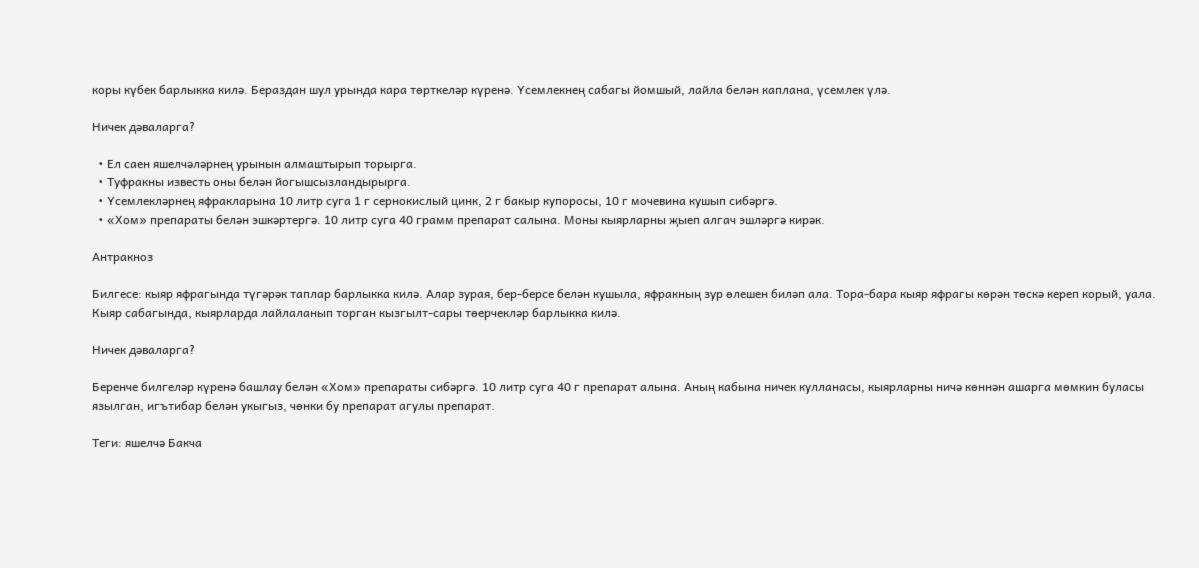коры күбек барлыкка килә. Бераздан шул урында кара төрткеләр күренә. Үсемлекнең сабагы йомшый, лайла белән каплана, үсемлек үлә.

Ничек дәваларга?

  • Ел саен яшелчәләрнең урынын алмаштырып торырга.
  • Туфракны известь оны белән йогышсызландырырга.
  • Үсемлекләрнең яфракларына 10 литр суга 1 г сернокислый цинк, 2 г бакыр купоросы, 10 г мочевина кушып сибәргә.
  • «Хом» препараты белән эшкәртергә. 10 литр суга 40 грамм препарат салына. Моны кыярларны җыеп алгач эшләргә кирәк.

Антракноз

Билгесе: кыяр яфрагында түгәрәк таплар барлыкка килә. Алар зурая, бер-берсе белән кушыла, яфракның зур өлешен биләп ала. Тора-бара кыяр яфрагы көрән төскә кереп корый, уала.
Кыяр сабагында, кыярларда лайлаланып торган кызгылт-сары төерчекләр барлыкка килә.

Ничек дәваларга?

Беренче билгеләр күренә башлау белән «Хом» препараты сибәргә. 10 литр суга 40 г препарат алына. Аның кабына ничек кулланасы, кыярларны ничә көннән ашарга мөмкин буласы язылган, игътибар белән укыгыз, чөнки бу препарат агулы препарат.

Теги: яшелчә Бакча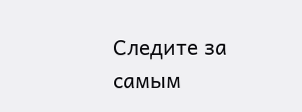Следите за самым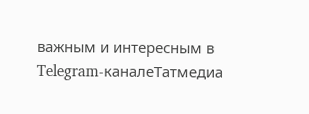важным и интересным в Telegram-каналеТатмедиа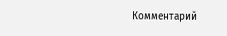Комментарий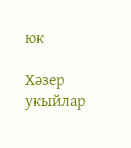юк

Хәзер укыйлар